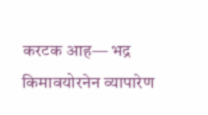करटक आह— भद्र किमावयोरनेन व्यापारेण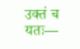उक्तं च यतः—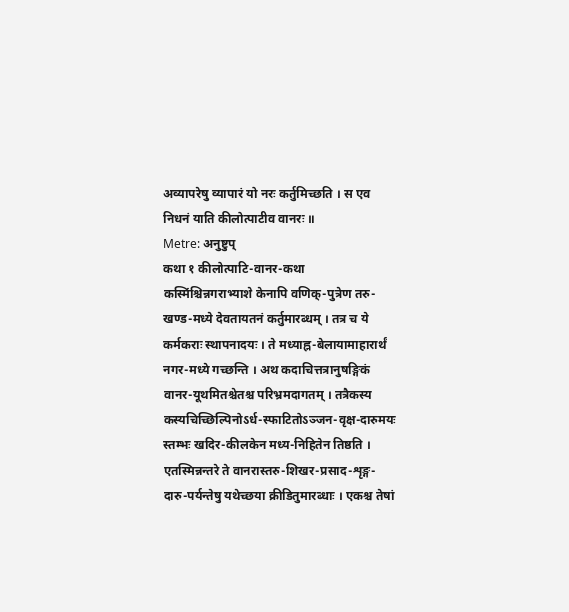अव्यापरेषु व्यापारं यो नरः कर्तुमिच्छति । स एव निधनं याति कीलोत्पाटीव वानरः ॥
Metre: अनुष्टुप्
कथा १ कीलोत्पाटि-वानर-कथा
कस्मिंश्चिन्नगराभ्याशे केनापि वणिक्-पुत्रेण तरु-खण्ड-मध्ये देवतायतनं कर्तुमारब्धम् । तत्र च ये कर्मकराः स्थापनादयः । ते मध्याह्न-बेलायामाहारार्थं नगर-मध्ये गच्छन्ति । अथ कदाचित्तत्रानुषङ्गिकं वानर-यूथमितश्चेतश्च परिभ्रमदागतम् । तत्रैकस्य कस्यचिच्छिल्पिनोऽर्ध-स्फाटितोऽञ्जन-वृक्ष-दारुमयः स्तम्भः खदिर-कीलकेन मध्य-निहितेन तिष्ठति । एतस्मिन्नन्तरे ते वानरास्तरु-शिखर-प्रसाद-शृङ्ग-दारु-पर्यन्तेषु यथेच्छया क्रीडितुमारब्धाः । एकश्च तेषां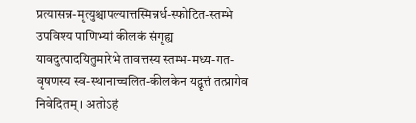प्रत्यासन्न-मृत्युश्चापल्यात्तस्मिन्नर्ध-स्फोटित-स्तम्भे उपविश्य पाणिभ्यां कीलकं संगृह्य यावदुत्पादयितुमारेभे तावत्तस्य स्तम्भ-मध्य-गत-वृषणस्य स्व-स्थानाच्चलित-कीलकेन यद्वृत्तं तत्प्रागेव निवेदितम् । अतोऽहं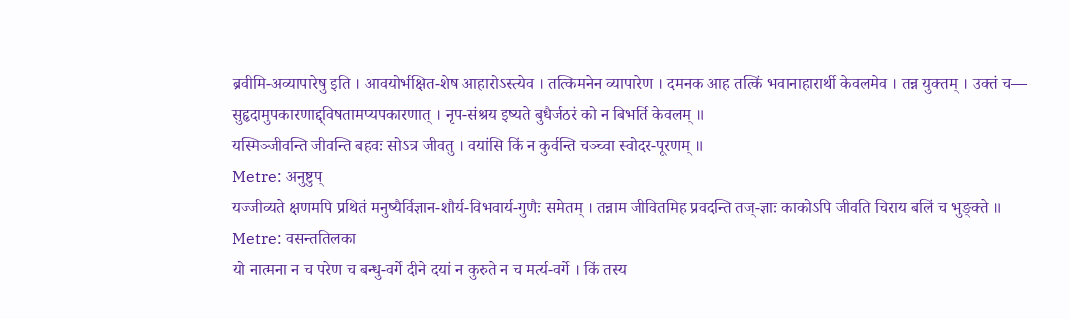ब्रवीमि-अव्यापारेषु इति । आवयोर्भक्षित-शेष आहारोऽस्त्येव । तत्किमनेन व्यापारेण । दमनक आह तत्किं भवानाहारार्थी केवलमेव । तन्न युक्तम् । उक्तं च—
सुहृदामुपकारणाद्द्विषतामप्यपकारणात् । नृप-संश्रय इष्यते बुधैर्जठरं को न बिभर्ति केवलम् ॥
यस्मिञ्जीवन्ति जीवन्ति बहवः सोऽत्र जीवतु । वयांसि किं न कुर्वन्ति चञ्च्वा स्वोदर-पूरणम् ॥
Metre: अनुष्टुप्
यज्जीव्यते क्षणमपि प्रथितं मनुष्यैर्विज्ञान-शौर्य-विभवार्य-गुणैः समेतम् । तन्नाम जीवितमिह प्रवदन्ति तज्-ज्ञाः काकोऽपि जीवति चिराय बलिं च भुङ्क्ते ॥
Metre: वसन्ततिलका
यो नात्मना न च परेण च बन्धु-वर्गे दीने दयां न कुरुते न च मर्त्य-वर्गे । किं तस्य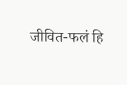जीवित-फलं हि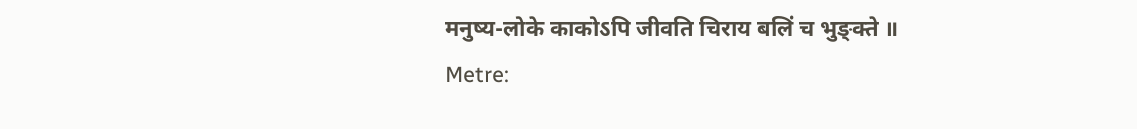मनुष्य-लोके काकोऽपि जीवति चिराय बलिं च भुङ्क्ते ॥
Metre: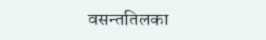वसन्ततिलका